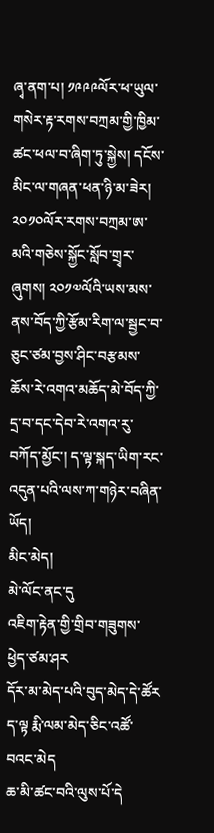ཞྭ་ནག་པ། ༡༩༩༩ལོར་ཕ་ཡུལ་གསེར་རྟ་རགས་བཀྲམ་གྱི་ཁྱིམ་ཚང་ཕལ་བ་ཞིག་ཏུ་སྐྱེས། དངོས་མིང་ལ་གཞན་ཕན་ཉི་མ་ཟེར། ༢༠༡༠ལོར་རགས་བཀྲམ་ཨ་མའི་གཅེས་སྐྱོང་སློབ་གྲྭར་ཞུགས། ༢༠༡༧ལོའི་ཡས་མས་ནས་བོད་ཀྱི་རྩོམ་རིག་ལ་སྦྱང་བ་ཅུང་ཙམ་བྱས་ཤིང་བརྩམས་ཆོས་རེ་འགའ་མཆོད་མེ་བོད་ཀྱི་དྲ་བ་དང་དེབ་རེ་འགའ་རུ་བཀོད་མྱོང་། ད་ལྟ་སྐད་ཡིག་རང་འདུན་པའི་ལས་ཀ་གཉེར་བཞིན་ཡོད།
མིང་མེད།
མེ་ལོང་ནང་དུ
འཇིག་རྟེན་གྱི་གྲིབ་གཟུགས་ཕྱེད་ཙམ་ཤར
དོར་མ་མེད་པའི་བུད་མེད་དེ་ཚོར
ད་ལྟ རྨི་ལམ་མེད་ཅིང་འཚོ་བའང་མེད
ཆ་མི་ཚང་བའི་ལུས་པོ་དེ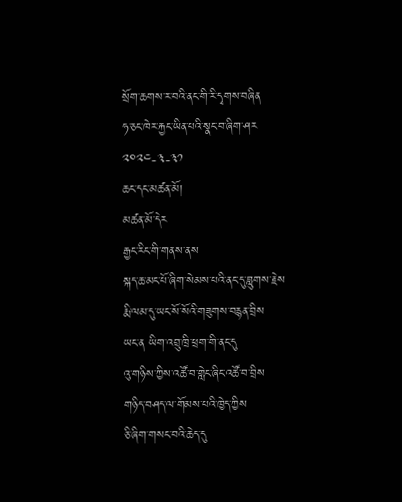སྲོག་ཆགས་ར་བའི་ནང་གི་རི་དྭགས་བཞིན
ཧ་ཅང་ཁེར་རྐྱང་ཡིན་པའི་སྣང་བ་ཞིག་ཤར
༢༠༢༤-༣-༣༡
ཆང་དང་མཚན་མོ།
མཚན་མོ་དེར
རྒྱང་རིང་གི་གནས་ནས
སྐད་ཆ་མང་པོ་ཞིག་སེམས་པའི་ནང་དུ་བླུགས་རྗེས
རྨི་ལམ་དུ་ཡང་སོ་སོའི་གཟུགས་བརྙན་བྲིས
ཡང་ན ཡིག་འབྲུ་ཁྲི་ཕྲག་གི་ནང་དུ
འུ་གཉིས་ཀྱིས་འཚོ་བ་གླེང་ཞིང་འཚོ་བ་བྲིས
གཉིད་བཤད་ལ་གོམས་པའི་ཁྱེད་ཀྱིས
ཅི་ཞིག་གསང་བའི་ཆེད་དུ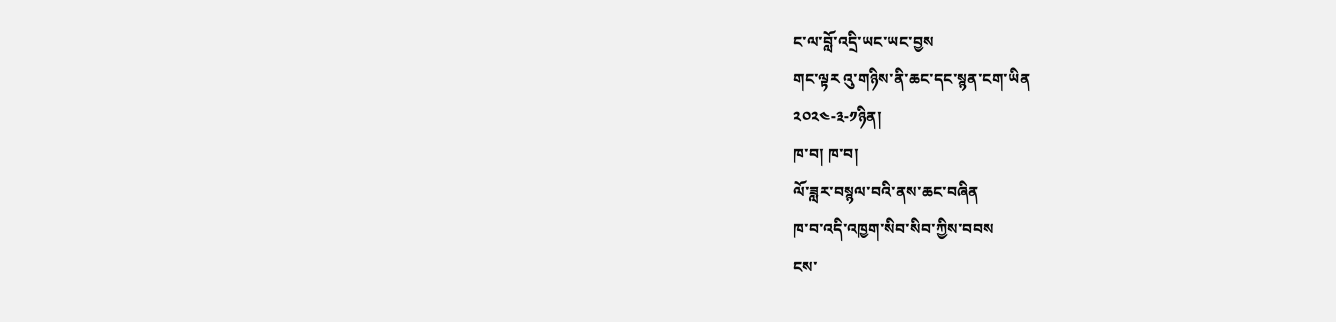ང་ལ་བློ་འདྲི་ཡང་ཡང་བྱས
གང་ལྟར འུ་གཉིས་ནི་ཆང་དང་སྙན་ངག་ཡིན
༢༠༢༤-༣-༡ཉིན།
ཁ་བ། ཁ་བ།
ལོ་ཟླར་བསྙལ་བའི་ནས་ཆང་བཞིན
ཁ་བ་འདི་འཁྱག་སིབ་སིབ་ཀྱིས་བབས
ངས་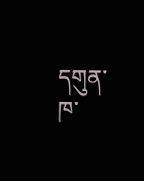དགུན་ཁ་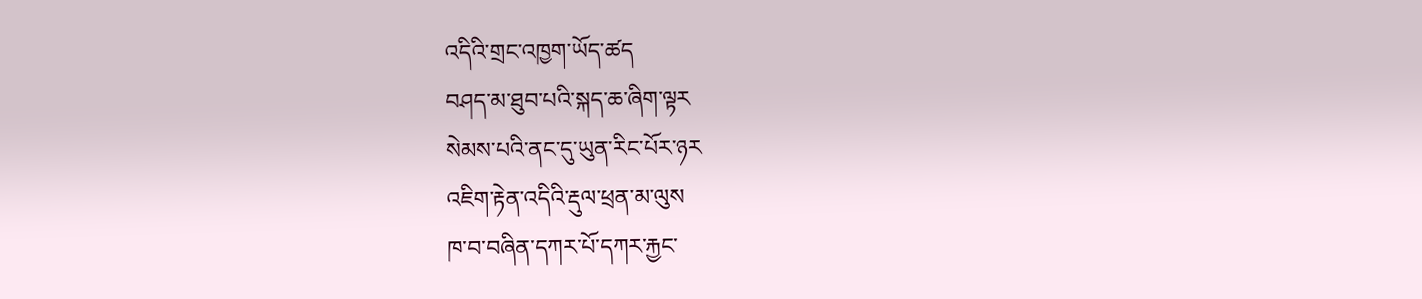འདིའི་གྲང་འཁྱག་ཡོད་ཚད
བཤད་མ་ཐུབ་པའི་སྐད་ཆ་ཞིག་ལྟར
སེམས་པའི་ནང་དུ་ཡུན་རིང་པོར་ཉར
འཇིག་རྟེན་འདིའི་རྡུལ་ཕྲན་མ་ལུས
ཁ་བ་བཞིན་དཀར་པོ་དཀར་རྐྱང་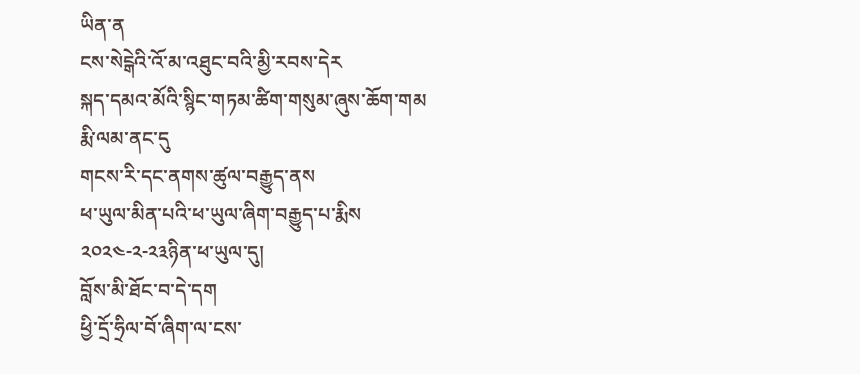ཡིན་ན
ངས་སེངྒེའི་འོ་མ་འཐུང་བའི་མྱི་རབས་དེར
སྐད་དམའ་མོའི་སྙིང་གཏམ་ཚིག་གསུམ་ཞུས་ཆོག་གམ
རྨི་ལམ་ནང་དུ
གངས་རི་དང་ནགས་ཚུལ་བརྒྱུད་ནས
ཕ་ཡུལ་མིན་པའི་ཕ་ཡུལ་ཞིག་བརྒྱུད་པ་རྨིས
༢༠༢༤-༢-༢༣ཉིན་ཕ་ཡུལ་དུ།
བློས་མི་ཐོང་བ་དེ་དག
ཕྱི་དྲོ་ཧྲིལ་བོ་ཞིག་ལ་ངས་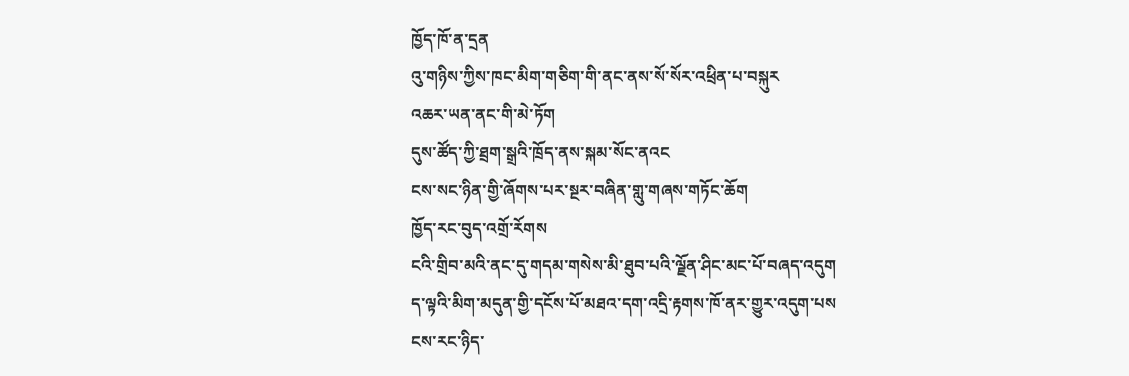ཁྱོད་ཁོ་ན་དྲན
འུ་གཉིས་ཀྱིས་ཁང་མིག་གཅིག་གི་ནང་ནས་སོ་སོར་འཕྲིན་པ་བསྐུར
འཆར་ཡན་ནང་གི་མེ་ཏོག
དུས་ཚོད་ཀྱི་ཐྲག་སྒྲའི་ཁྲོད་ནས་སྐམ་སོང་ནའང
ངས་སང་ཉིན་གྱི་ཞོགས་པར་སྔར་བཞིན་གླུ་གཞས་གཏོང་ཆོག
ཁྱོད་རང་བུད་འགྲོ་རོགས
ངའི་གྲིབ་མའི་ནང་དུ་གདམ་གསེས་མི་ཐུབ་པའི་ལྗོན་ཤིང་མང་པོ་བཞད་འདུག
ད་ལྟའི་མིག་མདུན་གྱི་དངོས་པོ་མཐའ་དག་འདྲི་རྟགས་ཁོ་ནར་གྱུར་འདུག་པས
ངས་རང་ཉིད་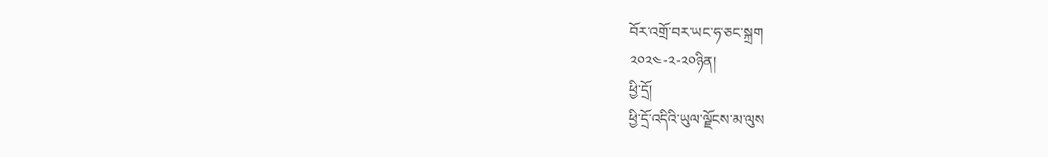བོར་འགྲོ་བར་ཡང་ཧ་ཅང་སྐྲག
༢༠༢༤-༢-༢༠ཉིན།
ཕྱི་དྲོ།
ཕྱི་དྲོ་འདིའི་ཡུལ་ལྗོངས་མ་ལུས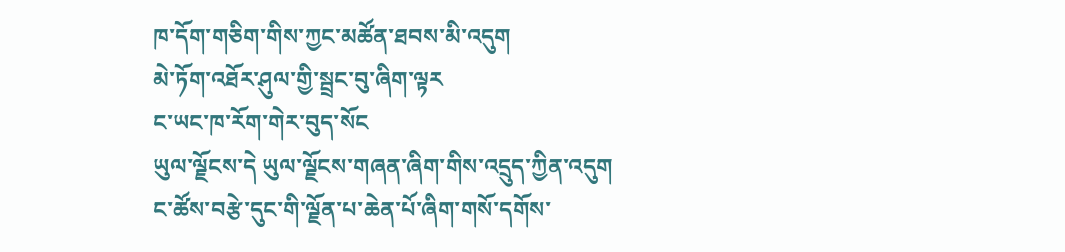ཁ་དོག་གཅིག་གིས་ཀྱང་མཚོན་ཐབས་མི་འདུག
མེ་ཏོག་འཐོར་ཤུལ་གྱི་སྦྲང་བུ་ཞིག་ལྟར
ང་ཡང་ཁ་རོག་གེར་བུད་སོང
ཡུལ་ལྗོངས་དེ ཡུལ་ལྗོངས་གཞན་ཞིག་གིས་འདྲུད་ཀྱིན་འདུག
ང་ཚོས་བརྩེ་དུང་གི་ལྗོན་པ་ཆེན་པོ་ཞིག་གསོ་དགོས་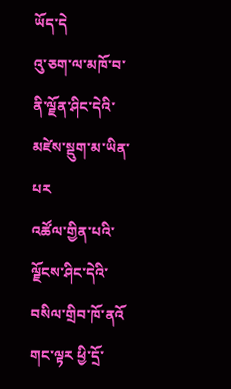ཡོད་དེ
འུ་ཅག་ལ་མཁོ་བ་ནི་ལྗོན་ཤིང་དེའི་མཛེས་སྡུག་མ་ཡིན་པར
འཚོལ་གྱིན་པའི་ལྗོངས་ཤིང་དེའི་བསིལ་གྲིབ་ཁོ་ནའོ
གང་ལྟར ཕྱི་དྲོ་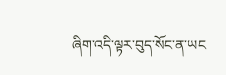ཞིག་འདི་ལྟར་བུད་སོང་ན་ཡང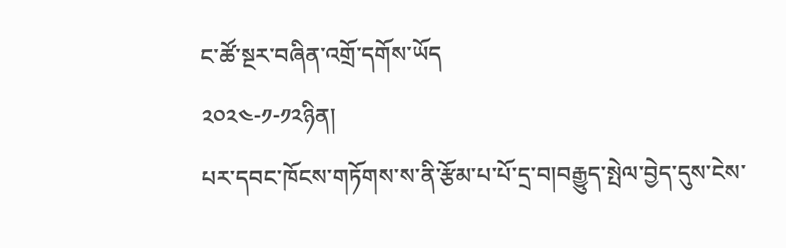ང་ཚོ་སྔར་བཞིན་འགྲོ་དགོས་ཡོད
༢༠༢༤-༡-༡༢ཉིན།
པར་དབང་ཁོངས་གཏོགས་ས་ནི་རྩོམ་པ་པོ་དྲ་བ།བརྒྱུད་སྤེལ་བྱེད་དུས་ངེས་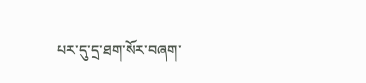པར་དུ་དྲ་ཐག་སོར་བཞག་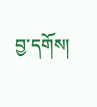བྱ་དགོས།